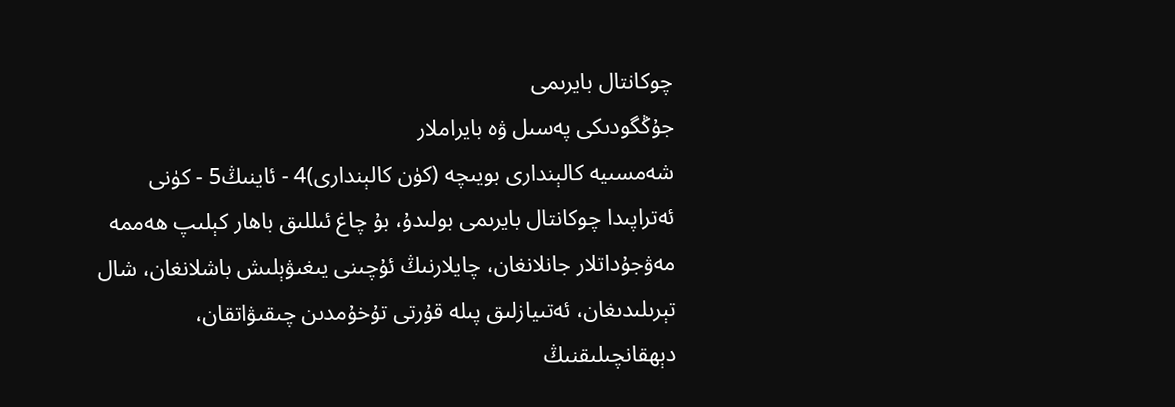چوكانتال بايرىمى
جۇڭگودىكى پەسىل ۋە بايراملار
شەمسىيە كالېندارى بويىچە (كۈن كالېندارى)4 - ئاينىڭ5 - كۈنى ئەتراپىدا چوكانتال بايرىمى بولىدۇ، بۇ چاغ ئىللىق باھار كېلىپ ھەممە مەۋجۇداتلار جانلانغان، چايلارنىڭ ئۇچىنى يىغىۋېلىش باشلانغان، شال تېرىلىدىغان، ئەتىيازلىق پىلە قۇرتى تۇخۇمدىن چىقىۋاتقان، دېھقانچىلىقنىڭ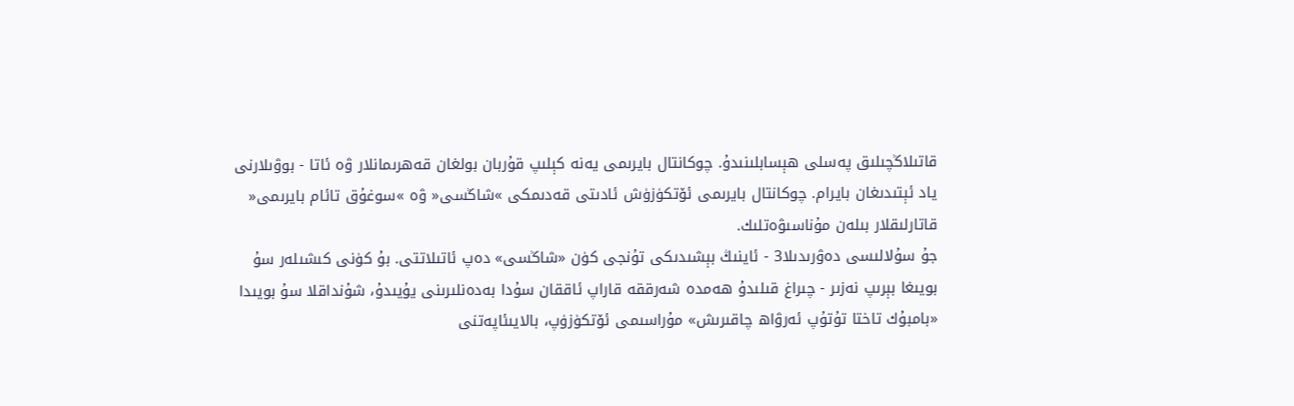قاتىلاڭچىلىق پەسلى ھېسابلىنىدۇ. چوكانتال بايرىمى يەنە كېلىپ قۇربان بولغان قەھرىمانلار ۋە ئاتا - بوۋىلارنى ياد ئېتىدىغان بايرام. چوكانتال بايرىمى ئۆتكۈزۈش ئادىتى قەدىمكى »شاڭسى« ۋە »سوغۇق تائام بايرىمى« قاتارلىقلار بىلەن مۇناسىۋەتلىك.
جۇ سۇلالىسى دەۋرىدىلا3 - ئاينىڭ بېشىدىكى تۇنجى كۈن «شاڭسى» دەپ ئاتىلاتتى. بۇ كۈنى كىشىلەر سۇ بويىغا بېرىپ نەزىر - چىراغ قىلىدۇ ھەمدە شەرققە قاراپ ئاققان سۇدا بەدەنلىرىنى يۇيىدۇ، شۇنداقلا سۇ بويىدا «بامبۇك تاختا تۇتۇپ ئەرۋاھ چاقىرىش» مۇراسىمى ئۆتكۈزۈپ، بالايىئاپەتنى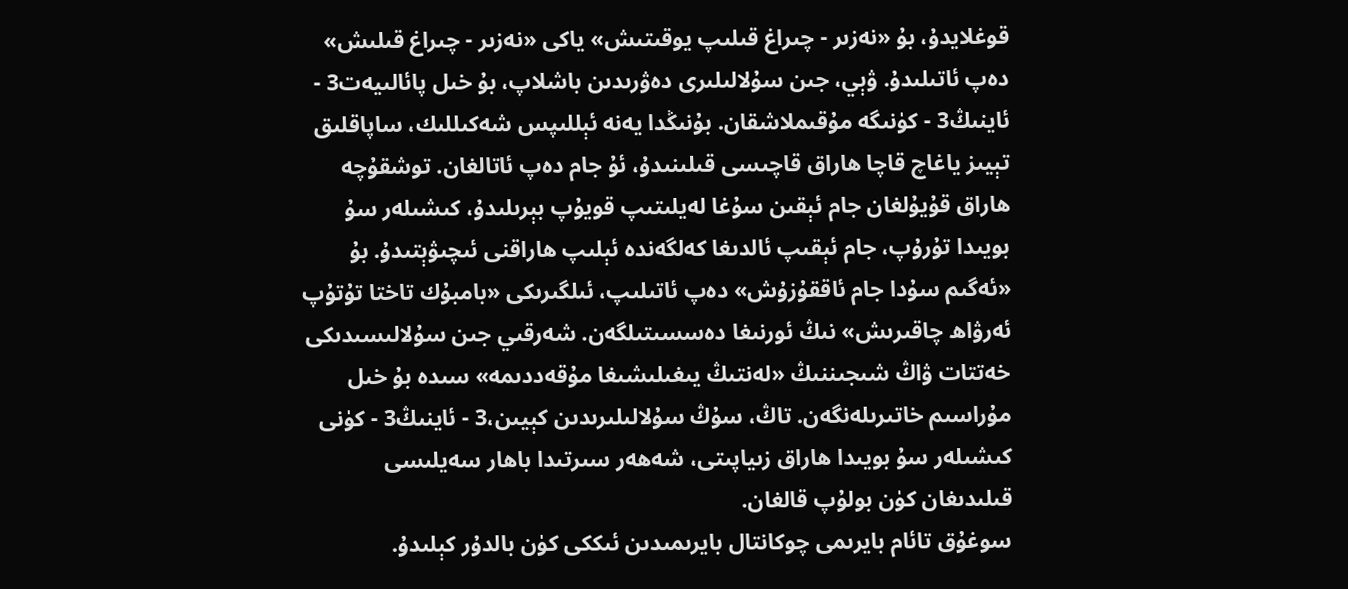قوغلايدۇ، بۇ «نەزىر - چىراغ قىلىپ يوقىتىش» ياكى «نەزىر - چىراغ قىلىش» دەپ ئاتىلىدۇ. ۋېي، جىن سۇلالىلىرى دەۋرىدىن باشلاپ، بۇ خىل پائالىيەت3 - ئاينىڭ3 - كۈنىگە مۇقىملاشقان. بۇنىڭدا يەنە ئېللىپس شەكىللىك، ساپاقلىق تېيىز ياغاچ قاچا ھاراق قاچىسى قىلىنىدۇ، ئۇ جام دەپ ئاتالغان. توشقۇچە ھاراق قۇيۇلغان جام ئېقىن سۇغا لەيلىتىپ قويۇپ بېرىلىدۇ، كىشىلەر سۇ بويىدا تۇرۇپ، جام ئېقىپ ئالدىغا كەلگەندە ئېلىپ ھاراقنى ئىچىۋېتىدۇ. بۇ «ئەگىم سۇدا جام ئاققۇزۇش» دەپ ئاتىلىپ، ئىلگىرىكى «بامبۇك تاختا تۇتۇپ ئەرۋاھ چاقىرىش» نىڭ ئورنىغا دەسسىتىلگەن. شەرقىي جىن سۇلالىسىدىكى خەتتات ۋاڭ شىجىننىڭ «لەنتىڭ يىغىلىشىغا مۇقەددىمە» سىدە بۇ خىل مۇراسىم خاتىرىلەنگەن. تاڭ، سۇڭ سۇلالىلىرىدىن كېيىن،3 - ئاينىڭ3 - كۈنى كىشىلەر سۇ بويىدا ھاراق زىياپىتى، شەھەر سىرتىدا باھار سەيلىسى قىلىدىغان كۈن بولۇپ قالغان.
سوغۇق تائام بايرىمى چوكانتال بايرىمىدىن ئىككى كۈن بالدۇر كېلىدۇ.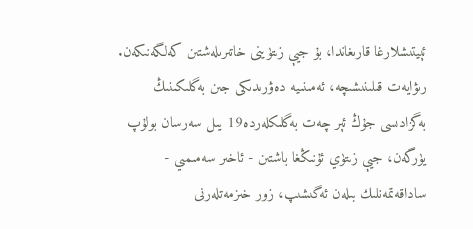ئېيتىشلارغا قارىغاندا، بۇ جيې زىتۈينى خاتىرىلەشتىن كەلگەنىكەن. رىۋايەت قىلىنىشىچە، ئەمىنىيە دەۋرىدىكى جىن بەگلىكىنىڭ بەگزادىسى جۇڭ ئېر چەت بەگلىكلەردە19 يىل سەرسان بولۇپ يۈرگەن، جيې زىتۈي ئۇنىڭغا باشتىن - ئاخىر سەمىمىي - ساداقەتمەنلىك بىلەن ئەگىشىپ، زور خىزمەتلەرنى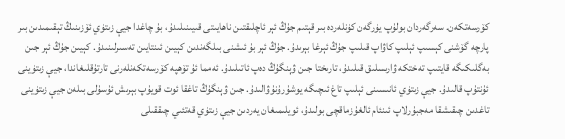كۆرسەتكەن. سەرگەردان بولۇپ يۈرگەن كۈنلەردە بىر قېتىم جۇڭ ئېر ئاچلىقتىن ناھايىتى قىيىنىلىدۇ، بۇ چاغدا جيې زىتۈي ئۆزىنىڭ تېقىمىدىن بىر پارچە گۆشنى كېسىپ ئېلىپ كاۋاپ قىلىپ جۇڭ ئېرغا بېرىدۇ. جۇڭ ئېر بۇ ئىشنى بىلگەندىن كېيىن ئىنتايىن تەسىرلىنىدۇ. كېيىن جۇڭ ئېر جىن بەگلىكىگە قايتىپ تەختكە ۋارىسلىق قىلىدۇ، تارىختا جىن ۋېنگۇڭ دەپ ئاتىلىدۇ. ئەمما ئۇ تۆھپە كۆرسەتكەنلەرنى تارتۇقلىغاندا، جيې زىتۈينى ئۇنتۇپ قالىدۇ. جيې زىتۈي ئانىسىنى ئېلىپ تاغ ئىچىگە يوشۇرۇنۇۋالىدۇ. جىن ۋېنگۇڭ تاغقا ئوت قويۇپ بېرىش ئۇسۇلى بىلەن جيې زىتۈينى تاغدىن چىقىشقا مەجبۇرلاپ ئىنئام ئالغۇزماقچى بولىدۇ، ئويلىمىغان يەردىن جيې زىتۈي قەتئىي چىققىلى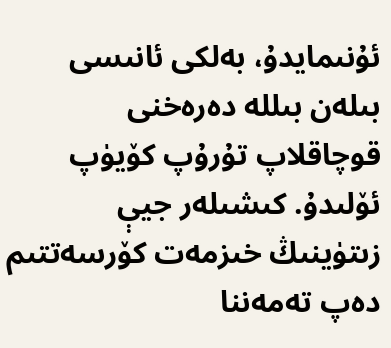ئۇنىمايدۇ، بەلكى ئانىسى بىلەن بىللە دەرەخنى قوچاقلاپ تۇرۇپ كۆيۈپ ئۆلىدۇ. كىشىلەر جيې زىتۈينىڭ خىزمەت كۆرسەتتىم دەپ تەمەننا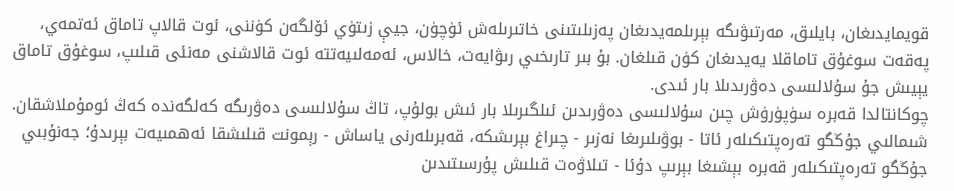قويمايدىغان، بايلىق، مەرتىۋىگە بېرىلمەيدىغان پەزىلىتىنى خاتىرىلەش ئۈچۈن، جيې زىتۈي ئۆلگەن كۈننى، ئوت قالاپ تاماق ئەتمەي، پەقەت سوغۇق تاماقلا يەيدىغان كۈن قىلغان. بۇ بىر تارىخىي رىۋايەت، خالاس، ئەمەلىيەتتە ئوت قالاشنى مەنئى قىلىپ، سوغۇق تاماق يېيىش جۇ سۇلالىسى دەۋرىدىلا بار ئىدى.
چوكانتالدا قەبرە سۈپۈرۈش چىن سۇلالىسى دەۋرىدىن ئىلگىرىلا بار ئىش بولۇپ، تاڭ سۇلالىسى دەۋرىگە كەلگەندە كەڭ ئومۇملاشقان. شىمالىي جۇڭگو تەرەپتىكىلەر ئاتا - بوۋىلىرىغا نەزىر - چىراغ بېرىشكە، قەبرىلەرنى ياساش - رېمونت قىلىشقا ئەھمىيەت بېرىدۇ؛ جەنۇبىي جۇڭگو تەرەپتىكىلەر قەبرە بېشىغا بېرىپ دۇئا - تىلاۋەت قىلىش پۇرسىتىدىن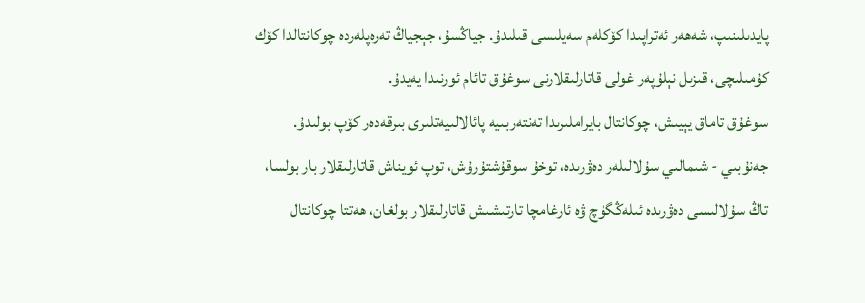پايدىلىنىپ، شەھەر ئەتراپىدا كۆكلەم سەيلىسى قىلىدۇ. جياڭسۇ، جېجياڭ تەرەپلەردە چوكانتالدا كۆك كۇمىلىچى، قىزىل نېلۇپەر غولى قاتارلىقلارنى سوغۇق تائام ئورنىدا يەيدۇ.
سوغۇق تاماق يېيىش، چوكانتال بايراملىرىدا تەنتەربىيە پائالالىيەتلىرى بىرقەدەر كۆپ بولىدۇ. جەنۇبىي - شىمالىي سۇلالىلەر دەۋرىدە، توخۇ سوقۇشتۇرۇش، توپ ئويناش قاتارلىقلار بار بولسا، تاڭ سۇلالىسى دەۋرىدە ئىلەڭگۈچ ۋە ئارغامچا تارتىشىش قاتارلىقلار بولغان، ھەتتا چوكانتال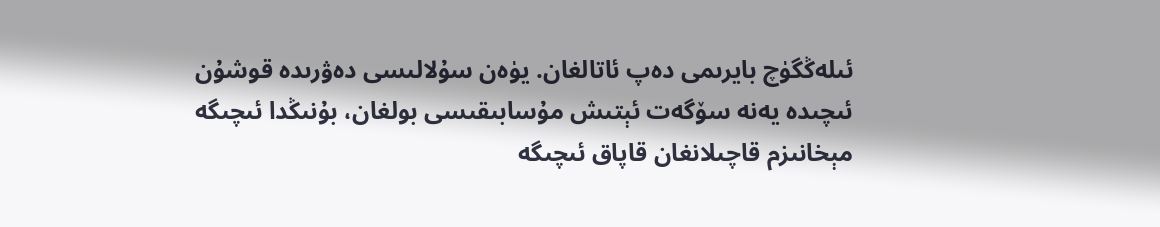ئىلەڭگۈچ بايرىمى دەپ ئاتالغان. يۈەن سۇلالىسى دەۋرىدە قوشۇن ئىچىدە يەنە سۆگەت ئېتىش مۇسابىقىسى بولغان، بۇنىڭدا ئىچىگە مېخانىزم قاچىلانغان قاپاق ئىچىگە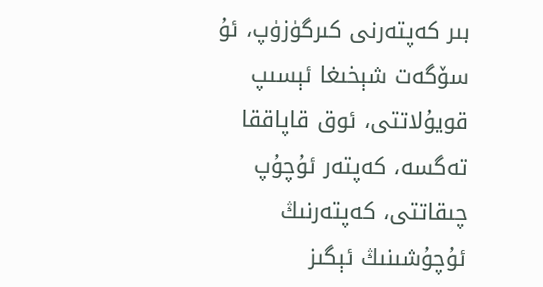بىر كەپتەرنى كىرگۈزۈپ، ئۇ سۆگەت شېخىغا ئېسىپ قويۇلاتتى، ئوق قاپاققا تەگسە، كەپتەر ئۇچۇپ چىقاتتى، كەپتەرنىڭ ئۇچۇشىنىڭ ئېگىز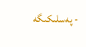- پەسلىكىگە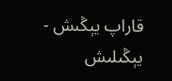قاراپ يېڭىش - يېڭىلىش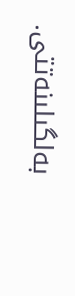بەلگىلىنەتتى.